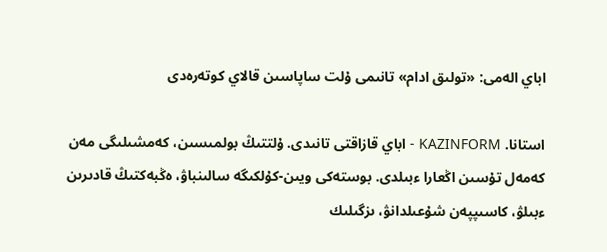اباي الەمى: «تولىق ادام» تانىمى ۇلت ساپاسىن قالاي كوتەرەدى

استانا. KAZINFORM - اباي قازاقتى تانىدى. ۇلتتىڭ بولمىسىن، كەمشىلىگى مەن كەمەل تۇسىن اڭعارا ءبىلدى. بوستەكى ويىن-كۇلكىگە سالىنباۋ، ەڭبەكتىڭ قادىرىن ءبىلۋ، كاسىپپەن شۇعىلدانۋ، ىزگىلىك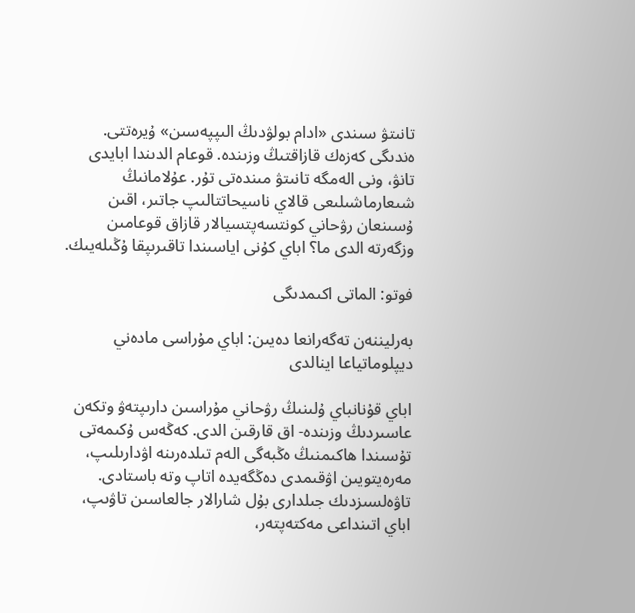تانىتۋ سىندى «ادام بولۋدىڭ الىپپەسىن» ۇيرەتتى. ەندىگى كەزەك قازاقتىڭ وزىندە. قوعام الدىندا ابايدى تانۋ، ونى الەمگە تانىتۋ مىندەتى تۇر. عۇلامانىڭ شىعارماشىلىعى قالاي ناسيحاتتالىپ جاتىر، اقىن ۇسىنعان رۋحاني كونتسەپتسيالار قازاق قوعامىن وزگەرتە الدى ما؟ اباي كۇنى اياسىندا تاقىرىپقا ۇڭىلەيىك.

فوتو: الماتى اكىمدىگى

بەرليننەن تەگەرانعا دەيىن: اباي مۇراسى مادەني ديپلوماتياعا اينالدى

اباي قۇنانباي ۇلىنىڭ رۋحاني مۇراسىن دارىپتەۋ وتكەن عاسىردىڭ وزىندە- اق قارقىن الدى. كەڭەس ۇكىمەتى تۇسىندا ھاكىمنىڭ ەڭبەگى الەم تىلدەرىنە اۋدارىلىپ، مەرەيتويىن اۋقىمدى دەڭگەيدە اتاپ وتە باستادى. تاۋەلسىزدىك جىلدارى بۇل شارالار جالعاسىن تاۋىپ، اباي اتىنداعى مەكتەپتەر،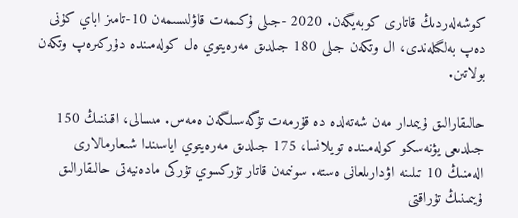كوشەلەردىڭ قاتارى كوبەيگەن. 2020 -جىلى ۇكىمەت قاۋلىسىمەن 10-تامىز اباي كۇنى دەپ بەلگىلەندى، ال وتكەن جىلى 180 جىلدىق مەرەيتوي ەل كولەمىندە دۇركىرەپ وتكەن بولاتىن.

حالىقارالىق ۇيىمدار مەن شەتەلدە دە قۇرمەت تۇگەسىلگەن ەمەس. مىسالى، اقىننىڭ 150 جىلدىعى يۋنەسكو كولەمىندە تويلانسا، 175 جىلدىق مەرەيتوي اياسىندا شىعارمالارى الەمنىڭ 10 تىلىنە اۋدارىلعانى ەستە. سونىمەن قاتار تۇركسوي تۇركى مادەنيەتى حالىقارالىق ۇيىمىنىڭ تۇراقتى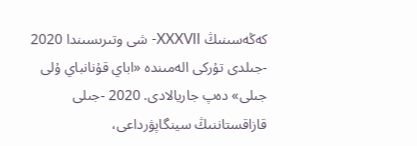كەڭەسىنىڭ XXXVII- شى وتىرىسىندا 2020 -جىلدى تۇركى الەمىندە «اباي قۇنانباي ۇلى جىلى» دەپ جاريالادى. 2020 -جىلى قازاقستاننىڭ سينگاپۋرداعى،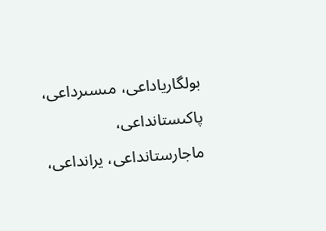بولگارياداعى، مىسىرداعى، پاكىستانداعى، ماجارستانداعى، يرانداعى،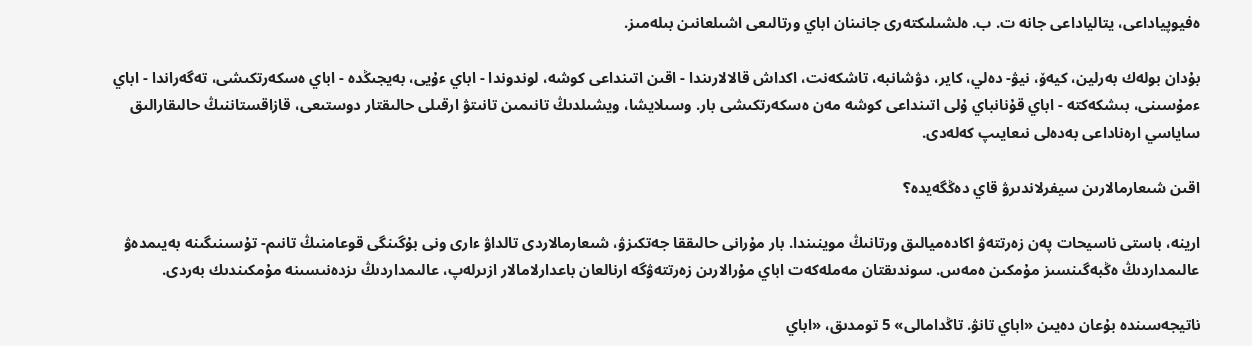ەفيوپياداعى، يتالياداعى جانە ت. ب. ەلشىلىكتەرى جانىنان اباي ورتالىعى اشىلعانىن بىلەمىز.

بۇدان بولەك بەرلين، كيەۆ، نيۋ- دەلي، كاير، دۋشانبە، تاشكەنت، اكداش قالالارىندا - اقىن اتىنداعى كوشە، لوندوندا - اباي ءۇيى، بەيجىڭدە - اباي ەسكەرتكىشى، تەگەراندا - اباي ءمۇسىنى، بىشكەكتە - اباي قۇنانباي ۇلى اتىنداعى كوشە مەن ەسكەرتكىشى بار. وسىلايشا، ويشىلدىڭ تانىمىن تانىتۋ ارقىلى حالىقتار دوستىعى، قازاقستاننىڭ حالىقارالىق ساياسي ارەناداعى بەدەلى نىعايىپ كەلەدى.

اقىن شىعارمالارىن سيفرلاندىرۋ قاي دەڭگەيدە؟

ارينە، باستى ناسيحات پەن زەرتتەۋ اكادەميالىق ورتانىڭ موينىندا. بار مۇرانى حالىققا جەتكىزۋ، شىعارمالاردى تالداۋ ءارى ونى بۇگىنگى قوعامنىڭ تانىم- تۇسىنىگىنە بەيىمدەۋ عالىمداردىڭ ەڭبەگىنسىز مۇمكىن ەمەس. سوندىقتان مەملەكەت اباي مۇرالارىن زەرتتەۋگە ارنالعان باعدارلامالار ازىرلەپ، عالىمداردىڭ ىزدەنىسىنە مۇمكىندىك بەردى.

ناتيجەسىندە بۇعان دەيىن «اباي تانۋ. تاڭدامالى» 5 تومدىق، «اباي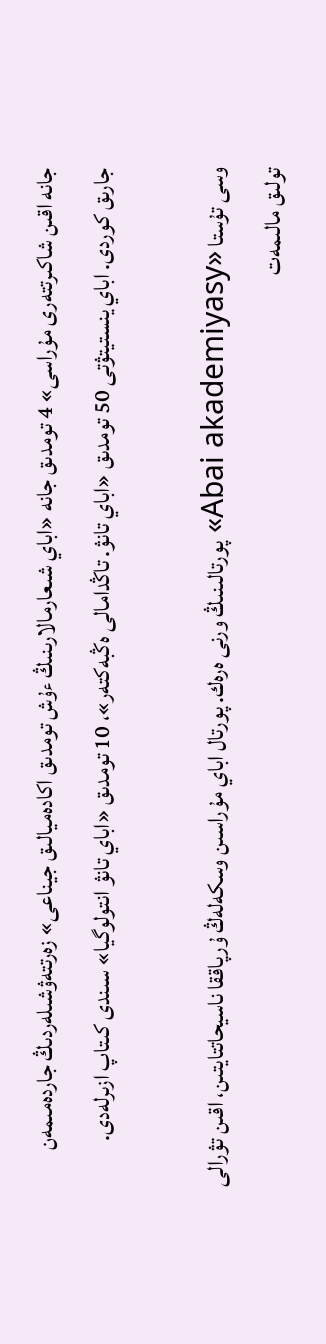جانە اقىن شاكىرتتەرى مۇراسى» 4 تومدىق جانە «اباي شىعارمالارىنىڭ ءۇش تومدىق اكادەميالىق جيناعى» زەرتتەۋشىلەردىڭ جاردەمىمەن جارىق كوردى. اباي ينستيتۋتى 50 تومدىق «اباي تانۋ. تاڭدامالى ەڭبەكتەر»، 10 تومدىق «اباي تانۋ انتولوگيا» سىندى كىتاپ ازىرلەدى.

وسى تۇستا «Abai akademiyasy» پورتالىنىڭ ورنى ەرەك. پورتال اباي مۇراسىن وسكەلەڭ ۇرپاققا ناسيحاتتايتىن، اقىن تۋرالى تولىق مالىمەت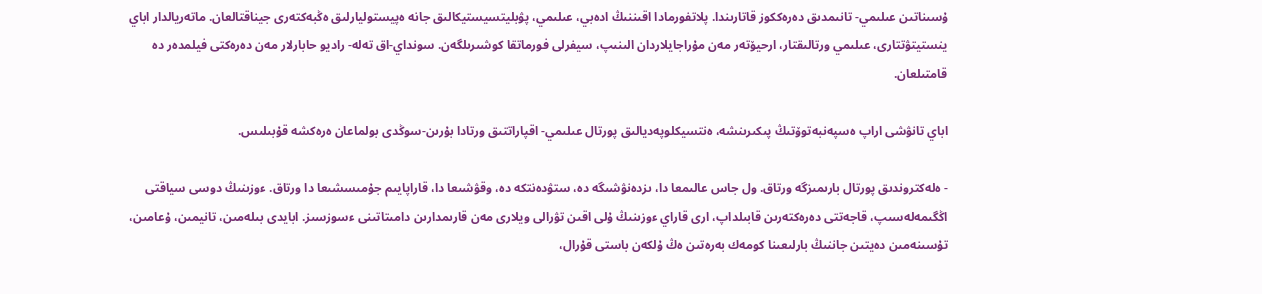ۇسىناتىن عىلىمي- تانىمدىق دەرەككوز قاتارىندا. پلاتفورمادا اقىننىڭ ادەبي، عىلىمي، پۋبليتسيستيكالىق جانە ەپيستوليارلىق ەڭبەكتەرى جيناقتالعان. ماتەريالدار اباي ينستيتۋتتارى، عىلىمي ورتالىقتار، ارحيۆتەر مەن مۇراجايلاردان الىنىپ، سيفرلى فورماتقا كوشىرىلگەن. سونداي-اق تەلە- راديو حابارلار مەن دەرەكتى فيلمدەر دە قامتىلعان.

اباي تانۋشى اراپ ەسپەنبەتوۆتىڭ پىكىرىنشە، ەنتسيكلوپەديالىق پورتال عىلىمي- اقپاراتتىق ورتادا بۇرىن-سوڭدى بولماعان ەرەكشە قۇبىلىس.

- ەلەكتروندىق پورتال بارىمىزگە ورتاق. ول جاس عالىمعا دا، ىزدەنۋشىگە دە، ستۋدەنتكە دە، وقۋشىعا دا، قاراپايىم جۇمىسشىعا دا ورتاق. ءوزىنىڭ دوسى سياقتى اڭگىمەلەسىپ، قاجەتتى دەرەكتەرىن قابىلداپ، ارى قاراي ءوزىنىڭ ۇلى اقىن تۋرالى ويلارى مەن قارىمدارىن دامىتاتىنى ءسوزسىز. ابايدى بىلەمىن، تانيمىن، ۇعامىن، تۇسىنەمىن دەيتىن جاننىڭ بارلىعىنا كومەك بەرەتىن ەڭ ۇلكەن باستى قۇرال،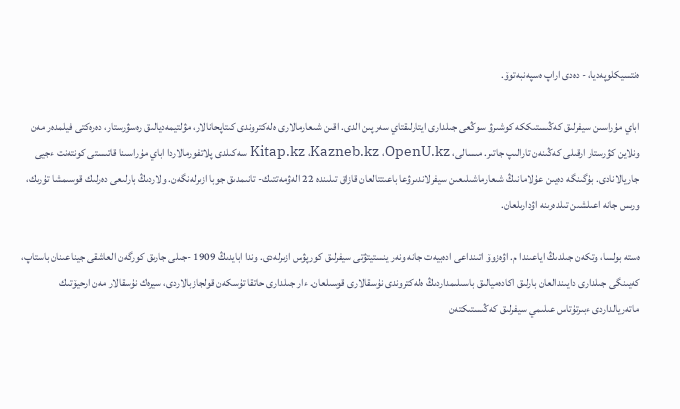ەنتسيكلوپەديا، - دەدى اراپ ەسپەنبەتوۆ.

اباي مۇراسىن سيفرلىق كەڭىستىككە كوشىرۋ سوڭعى جىلدارى ايتارلىقتاي سەرپىن الدى. اقىن شىعارمالارى ەلەكتروندى كىتاپحانالار، مۋلتيمەديالىق رەسۋرستار، دەرەكتى فيلمدەر مەن ونلاين كۋرستار ارقىلى كەڭىنەن تارالىپ جاتىر. مىسالى، Kitap.kz ،Kazneb.kz ،OpenU.kz سەكىلدى پلاتفورمالاردا اباي مۇراسىنا قاتىستى كونتەنت ءجيى جاريالانادى. بۇگىنگە دەيىن عۇلامانىڭ شىعارماشىلىعىن سيفرلاندىرۋعا باعىتتالعان قازاق تىلىندە 22 الەۋمەتتىك- تانىمدىق جوبا ازىرلەنگەن. ولاردىڭ بارلىعى دەرلىك قوسىمشا تۇرىك، ورىس جانە اعىلشىن تىلدەرىنە اۋدارىلعان.

ەستە بولسا، وتكەن جىلدىڭ اياعىندا م. اۋەزوۆ اتىنداعى ادەبيەت جانە ونەر ينستيتۋتى سيفرلىق كورپۋس ازىرلەدى. وندا ابايدىڭ 1909 -جىلى جارىق كورگەن العاشقى جيناعىنان باستاپ، كەيىنگى جىلدارى دايىندالعان بارلىق اكادەميالىق باسىلىمداردىڭ ەلەكتروندى نۇسقالارى قوسىلعان. ءار جىلدارى حاتقا تۇسكەن قولجازبالاردى، سيرەك نۇسقالار مەن ارحيۆتىك ماتەريالداردى ءبىرتۇتاس عىلىمي سيفرلىق كەڭىستىكتەن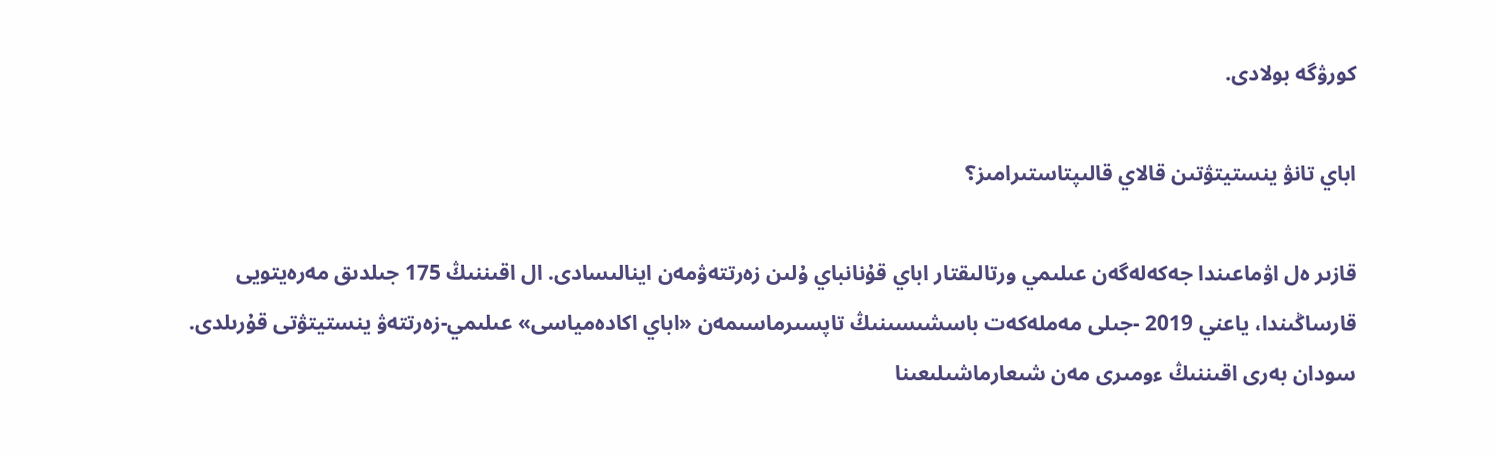كورۋگە بولادى.

اباي تانۋ ينستيتۋتىن قالاي قالىپتاستىرامىز؟

قازىر ەل اۋماعىندا جەكەلەگەن عىلىمي ورتالىقتار اباي قۇنانباي ۇلىن زەرتتەۋمەن اينالىسادى. ال اقىننىڭ 175 جىلدىق مەرەيتويى قارساڭىندا، ياعني 2019 -جىلى مەملەكەت باسشىسىنىڭ تاپسىرماسىمەن «اباي اكادەمياسى» عىلىمي-زەرتتەۋ ينستيتۋتى قۇرىلدى. سودان بەرى اقىننىڭ ءومىرى مەن شىعارماشىلىعىنا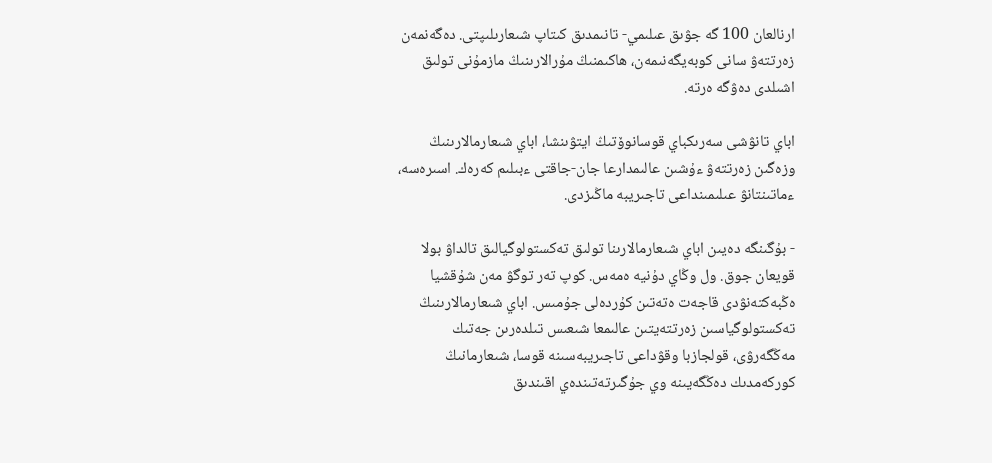ارنالعان 100 گە جۋىق عىلىمي- تانىمدىق كىتاپ شىعارىلىپتى. دەگەنمەن زەرتتەۋ سانى كوبەيگەنىمەن، ھاكىمنىڭ مۇرالارىنىڭ مازمۇنى تولىق اشىلدى دەۋگە ەرتە.

اباي تانۋشى سەرىكباي قوسانوۆتىڭ ايتۋىنشا، اباي شىعارمالارىنىڭ وزەگىن زەرتتەۋ ءۇشىن عالىمدارعا جان-جاقتى ءبىلىم كەرەك. اسىرەسە، ءماتىنتانۋ عىلىمىنداعى تاجىريبە ماڭىزدى.

- بۇگىنگە دەيىن اباي شىعارمالارىنا تولىق تەكستولوگيالىق تالداۋ بولا قويعان جوق. ول وڭاي دۇنيە ەمەس. كوپ تەر توگۋ مەن شۇقشيا ەڭبەكتەنۋدى قاجەت ەتەتىن كۇردەلى جۇمىس. اباي شىعارمالارىنىڭ تەكستولوگياسىن زەرتتەيتىن عالىمعا شىعىس تىلدەرىن جەتىك مەڭگەرۋى، قولجازبا وقۋداعى تاجىريبەسىنە قوسا، شىعارمانىڭ كوركەمدىك دەڭگەيىنە وي جۇگىرتەتىندەي اقىندىق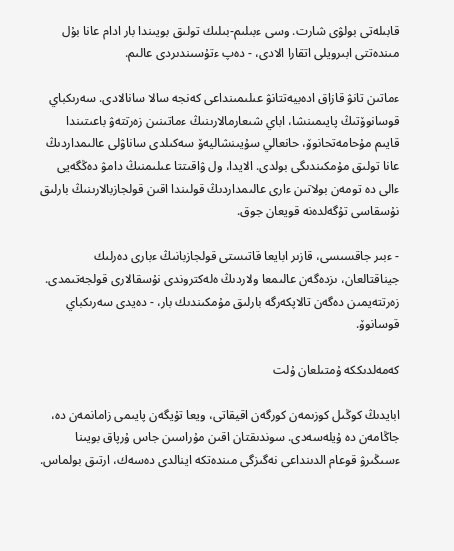قابىلەتى بولۋى شارت. وسى ءبىلىم-بىلىك تولىق بويىندا بار ادام عانا بۇل مىندەتتى ابىرويلى اتقارا الادى، - دەپ ءتۇسىندىردى عالىم.

ءماتىن تانۋ قازاق ادەبيەتتانۋ عىلىمىنداعى كەنجە سالا سانالادى. سەرىكباي قوسانوۆتىڭ پايىمىنشا، اباي شىعارمالارىنىڭ ءماتىنىن زەرتتەۋ باعىتىندا قايىم مۇحامەتحانوۆ، حانعالي سۇيىنشاليەۆ سەكىلدى ساناۋلى عالىمداردىڭ عانا تولىق مۇمكىندىگى بولدى. الايدا، ول ۋاقىتتا عىلىمنىڭ دامۋ دەڭگەيى ءالى دە تومەن بولاتىن ءارى عالىمداردىڭ قولىندا اقىن قولجازبالارىنىڭ بارلىق نۇسقاسى تۇگەلدەنە قويعان جوق.

- ءبىر جاقسىسى، قازىر ابايعا قاتىستى قولجازبانىڭ ءبارى دەرلىك جيناقتالعان، ىزدەگەن عالىمعا ولاردىڭ ەلەكتروندى نۇسقالارى قولجەتىمدى. زەرتتەيمىن دەگەن تالاپكەرگە بارلىق مۇمكىندىك بار، - دەيدى سەرىكباي قوسانوۆ.

كەمەلدىككە ۇمتىلعان ۇلت

ابايدىڭ كوڭىل كوزىمەن كورگەن اقيقاتى، ويعا تۇيگەن پايىمى زامانمەن دە، جاڭامەن دە ۇيلەسەدى. سوندىقتان اقىن مۇراسىن جاس ۇرپاق بويىنا ءسىڭىرۋ قوعام الدىنداعى نەگىزگى مىندەتكە اينالدى دەسەك، ارتىق بولماس.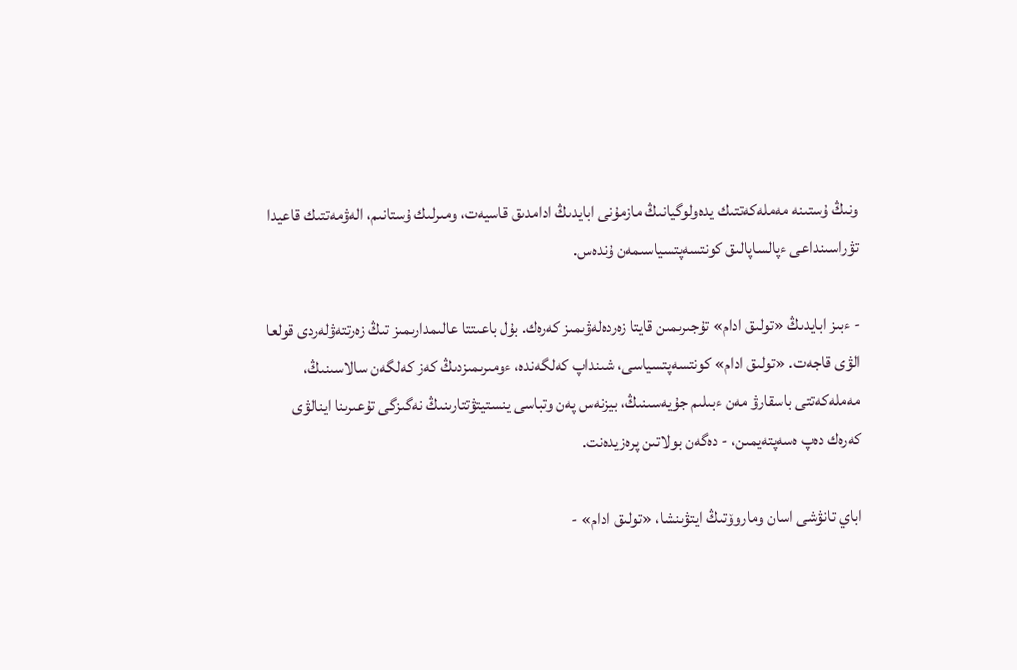ونىڭ ۇستىنە مەملەكەتتىك يدەولوگيانىڭ مازمۇنى ابايدىڭ ادامدىق قاسيەت، ومىرلىك ۇستانىم، الەۋمەتتىك قاعيدا تۋراسىنداعى ءپالساپالىق كونتسەپتسياسىمەن ۇندەس.

- ءبىز ابايدىڭ «تولىق ادام» تۇجىرىمىن قايتا زەردەلەۋىمىز كەرەك. بۇل باعىتتا عالىمدارىمىز تىڭ زەرتتەۋلەردى قولعا الۋى قاجەت. «تولىق ادام» كونتسەپتسياسى، شىنداپ كەلگەندە، ءومىرىمىزدىڭ كەز كەلگەن سالاسىنىڭ، مەملەكەتتى باسقارۋ مەن ءبىلىم جۇيەسىنىڭ، بيزنەس پەن وتباسى ينستيتۋتتارىنىڭ نەگىزگى تۇعىرىنا اينالۋى كەرەك دەپ ەسەپتەيمىن، - دەگەن بولاتىن پرەزيدەنت.

اباي تانۋشى اسان وماروۆتىڭ ايتۋىنشا، «تولىق ادام» -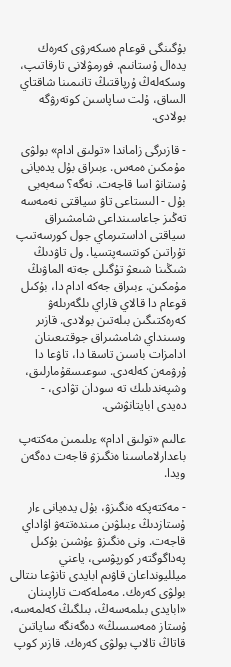بۇگىنگى قوعام ەسكەرۋى كەرەك يدەال ۇستانىم. فورمۋلانى تارقاتىپ، وسكەلەڭ ۇرپاقتىڭ تانىمىنا شاقتاي الساق، ۇلت ساپاسىن كوتەرۋگە بولادى.

- قازىرگى زاماندا «تولىق ادام» بولۋى مۇمكىن ەمەس. ءبىراق بۇل يدەيانى ۇستانۋ اسا قاجەت. نەگە؟ سەبەبى بۇل - الىستاعى تاۋ سياقتى نەمەسە تەڭىز جاعاسىنداعى شامشىراق سياقتى اداستىرماي جول كورسەتىپ تۇراتىن كونتسەپتسيا. ول تاۋدىڭ شىڭىنا شىعۋ تۇگىلى جەتە الماۋىڭ مۇمكىن. ءبىراق جەكە ادام دا، بۇكىل قوعام دا قالاي قاراي ىلگەرىلەۋ كەرەكتىگىن بىلەتىن بولادى. قازىر وسىنداي شامشىراق جوقتىعىنان ادامزات باسىن تاسقا دا، تاۋعا دا ۇرۋمەن كەلەدى. سوعىسقۇمارلىق، وشپەندىلىك تە سودان تۋادى، - دەيدى ابايتانۋشى.

عالىم «تولىق ادام» ءىلىمىن مەكتەپ باعدارلاماسىنا ەنگىزۋ قاجەت دەگەن ويدا.

- مەكتەپكە ەنگىزۋ، بۇل يدەيانى ءار ۇستازدىڭ ءبىلۋىن مىندەتتەۋ اۋاداي قاجەت. ونى ەنگىزۋ ءۇشىن بۇكىل پەداگوگتەر كورپۋسى، ياعني ميلليونداعان قاۋىم ابايدى تانۋعا ىنتالى بولۋى كەرەك. مەملەكەت تاراپىنان «ابايدى بىلمەسەڭ، بىلگىڭ كەلمەسە، ۇستاز ەمەسسىڭ» دەگەنگە ساياتىن قاتاڭ تالاپ بولۋى كەرەك. قازىر كوپ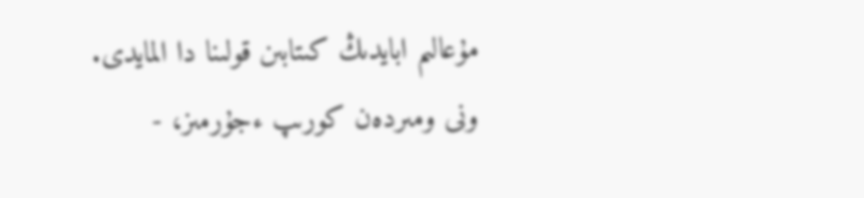مۇعالىم ابايدىڭ كىتابىن قولىنا دا المايدى. ونى ومىردەن كورىپ ءجۇرمىز، -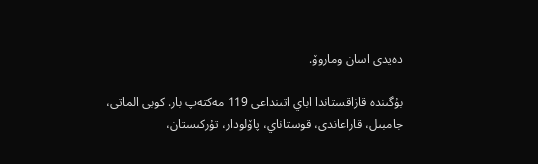دەيدى اسان وماروۆ.

بۇگىندە قازاقستاندا اباي اتىنداعى 119 مەكتەپ بار. كوبى الماتى، جامبىل، قاراعاندى، قوستاناي، پاۆلودار، تۇركىستان،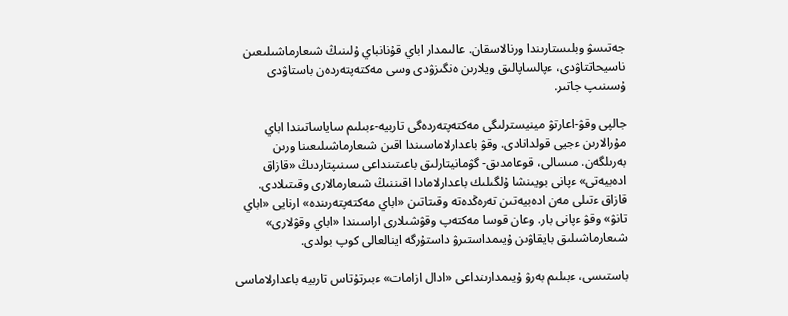جەتىسۋ وبلىستارىندا ورنالاسقان. عالىمدار اباي قۇنانباي ۇلىنىڭ شىعارماشىلىعىن ناسيحاتتاۋدى، ءپالساپالىق ويلارىن ەنگىزۋدى وسى مەكتەپتەردەن باستاۋدى ۇسىنىپ جاتىر.

جالپى وقۋ-اعارتۋ مينيسترلىگى مەكتەپتەردەگى تاربيە-ءبىلىم ساياساتىندا اباي مۇرالارىن ءجيى قولدانادى. وقۋ باعدارلاماسىندا اقىن شىعارماشىلىعىنا ورىن بەرىلگەن. مىسالى، قوعامدىق- گۋمانيتارلىق باعىتىنداعى سىنىپتاردىڭ «قازاق ادەبيەتى» ءپانى بويىنشا ۇلگىلىك باعدارلامادا اقىننىڭ شىعارمالارى وقىتىلادى. قازاق ءتىلى مەن ادەبيەتىن تەرەڭدەتە وقىتاتىن «اباي مەكتەپتەرىندە» ارنايى «اباي تانۋ» وقۋ ءپانى بار. وعان قوسا مەكتەپ وقۋشىلارى اراسىندا «اباي وقۋلارى» شىعارماشىلىق بايقاۋىن ۇيىمداستىرۋ داستۇرگە اينالعالى كوپ بولدى.

باستىسى، ءبىلىم بەرۋ ۇيىمدارىنداعى «ادال ازامات» ءبىرتۇتاس تاربيە باعدارلاماسى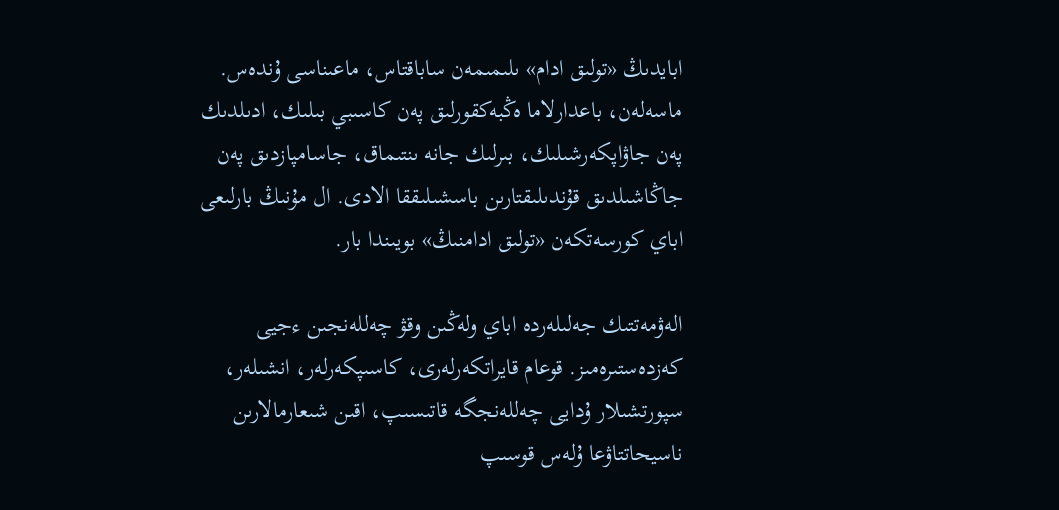ابايدىڭ «تولىق ادام» ىلىمىمەن ساباقتاس، ماعىناسى ۇندەس. ماسەلەن، باعدارلاما ەڭبەكقورلىق پەن كاسىبي بىلىك، ادىلدىك پەن جاۋاپكەرشىلىك، بىرلىك جانە ىنتىماق، جاسامپازدىق پەن جاڭاشىلدىق قۇندىلىقتارىن باسشىلىققا الادى. ال مۇنىڭ بارلىعى اباي كورسەتكەن «تولىق ادامنىڭ» بويىندا بار.

الەۋمەتتىك جەلىلەردە اباي ولەڭىن وقۋ چەللەنجىن ءجيى كەزدەستىرەمىز. قوعام قايراتكەرلەرى، كاسىپكەرلەر، انشىلەر، سپورتشىلار ۇدايى چەللەنجگە قاتىسىپ، اقىن شىعارمالارىن ناسيحاتتاۋعا ۇلەس قوسىپ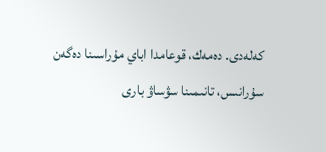كەلەدى. دەمەك، قوعامدا اباي مۇراسىنا دەگەن سۇرانىس، تانىمىنا سۋساۋ بارى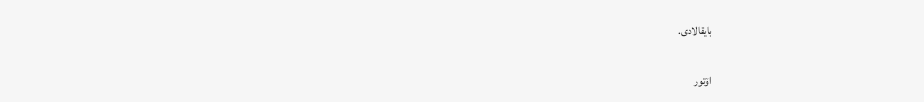بايقالادى.

اۆتور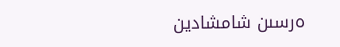ەرسىن شامشادين